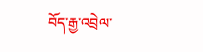བོད་རྒྱ་འབྲེལ་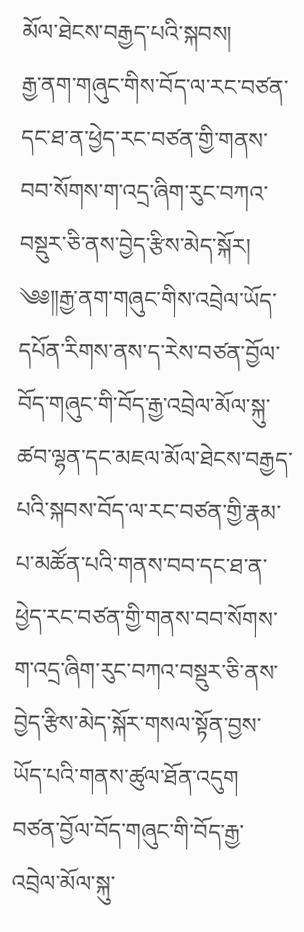མོལ་ཐེངས་བརྒྱད་པའི་སྐབས།
རྒྱ་ནག་གཞུང་གིས་བོད་ལ་རང་བཙན་དང་ཐ་ན་ཕྱེད་རང་བཙན་གྱི་གནས་བབ་སོགས་ག་འདྲ་ཞིག་རུང་བཀའ་བསྡུར་ཅི་ནས་བྱེད་རྩིས་མེད་སྐོར།
༄༅༎རྒྱ་ནག་གཞུང་གིས་འབྲེལ་ཡོད་དཔོན་རིགས་ནས་ད་རེས་བཙན་བྱོལ་བོད་གཞུང་གི་བོད་རྒྱ་འབྲེལ་མོལ་སྐུ་ཚབ་ལྷན་དང་མཇལ་མོལ་ཐེངས་བརྒྱད་པའི་སྐབས་བོད་ལ་རང་བཙན་གྱི་རྣམ་པ་མཚོན་པའི་གནས་བབ་དང་ཐ་ན་ཕྱེད་རང་བཙན་གྱི་གནས་བབ་སོགས་ག་འདྲ་ཞིག་རུང་བཀའ་བསྡུར་ཅི་ནས་བྱེད་རྩིས་མེད་སྐོར་གསལ་སྟོན་བྱས་ཡོད་པའི་གནས་ཚུལ་ཐོན་འདུག
བཙན་བྱོལ་བོད་གཞུང་གི་བོད་རྒྱ་འབྲེལ་མོལ་སྐུ་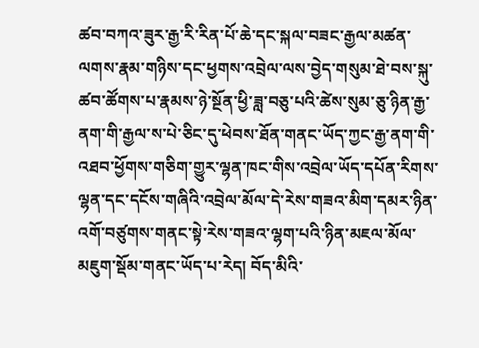ཚབ་བཀའ་ཟུར་རྒྱ་རི་རིན་པོ་ཆེ་དང་སྐལ་བཟང་རྒྱལ་མཚན་ལགས་རྣམ་གཉིས་དང་ཕྱགས་འབྲེལ་ལས་བྱེད་གསུམ་ཐེ་བས་སྐུ་ཚབ་ཚོགས་པ་རྣམས་ཉེ་སྔོན་ཕྱི་ཟླ་བཅུ་པའི་ཚེས་སུམ་ཅུ་ཉིན་རྒྱ་ནག་གི་རྒྱལ་ས་པེ་ཅིང་དུ་ཕེབས་ཐོན་གནང་ཡོད་ཀྱང་རྒྱ་ནག་གི་འཐབ་ཕྱོགས་གཅིག་གྱུར་ལྷན་ཁང་གིས་འབྲེལ་ཡོད་དཔོན་རིགས་ལྷན་དང་དངོས་གཞིའི་འབྲེལ་མོལ་དེ་རེས་གཟའ་མིག་དམར་ཉིན་འགོ་བཙུགས་གནང་སྟེ་རེས་གཟའ་ལྷག་པའི་ཉིན་མཇལ་མོལ་མཇུག་སྡོམ་གནང་ཡོད་པ་རེད། བོད་མིའི་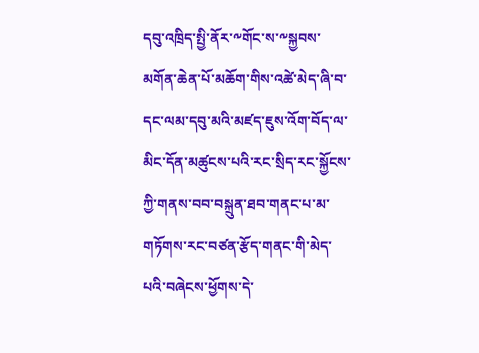དབུ་འཁྲིད་སྤྱི་ནོར་༸གོང་ས་༸སྐྱབས་མགོན་ཆེན་པོ་མཆོག་གིས་འཚེ་མེད་ཞི་བ་དང་ལམ་དབུ་མའི་མཛད་ཇུས་འོག་བོད་ལ་མིང་དོན་མཚུངས་པའི་རང་སྲིད་རང་སྐྱོངས་ཀྱི་གནས་བབ་བསྐྲུན་ཐབ་གནང་པ་མ་གཏོགས་རང་བཙན་རྩོད་གནང་གི་མེད་པའི་བཞེངས་ཕྱོགས་དེ་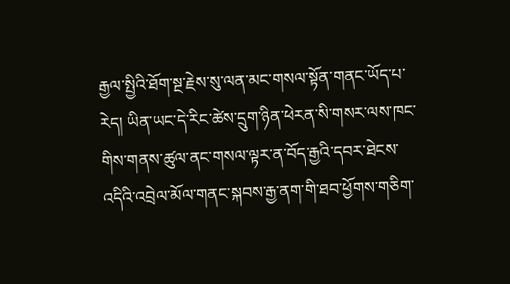རྒྱལ་སྤྱིའི་ཐོག་སྔ་རྗེས་སུ་ལན་མང་གསལ་སྟོན་གནང་ཡོད་པ་རེད། ཡིན་ཡང་དེ་རིང་ཚེས་དྲུག་ཉིན་ཕེརན་སི་གསར་ལས་ཁང་གིས་གནས་ཚུལ་ནང་གསལ་ལྟར་ན་བོད་རྒྱའི་དབར་ཐེངས་འདིའི་འབྲེལ་མོལ་གནང་སྐབས་རྒྱ་ནག་གི་ཐབ་ཕྱོགས་གཅིག་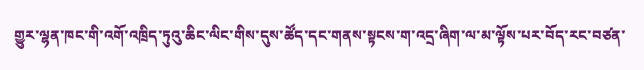གྱུར་ལྷན་ཁང་གི་འགོ་འཁྲིད་ཏུའུ་ཆིང་ལིང་གིས་དུས་ཚོད་དང་གནས་སྟངས་ག་འདྲ་ཞིག་ལ་མ་ལྟོས་པར་བོད་རང་བཙན་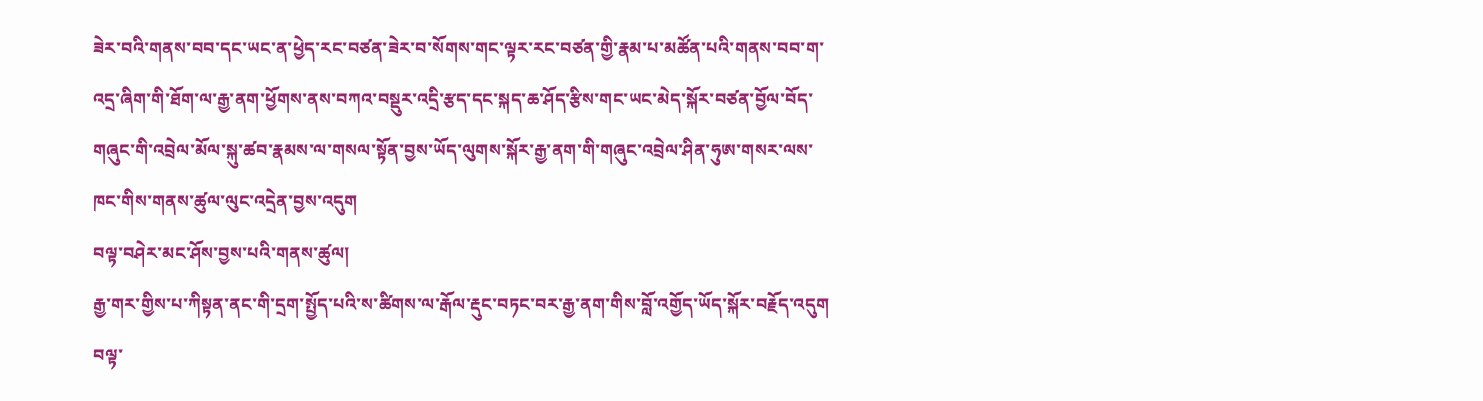ཟེར་བའི་གནས་བབ་དང་ཡང་ན་ཕྱེད་རང་བཙན་ཟེར་བ་སོགས་གང་ལྟར་རང་བཙན་གྱི་རྣམ་པ་མཚོན་པའི་གནས་བབ་ག་འདྲ་ཞིག་གི་ཐོག་ལ་རྒྱ་ནག་ཕྱོགས་ནས་བཀའ་བསྡུར་འདྲི་རྩད་དང་སྐད་ཆ་ཤོད་རྩིས་གང་ཡང་མེད་སྐོར་བཙན་བྱོལ་བོད་གཞུང་གི་འབྲེལ་མོལ་སྐུ་ཚབ་རྣམས་ལ་གསལ་སྟོན་བྱས་ཡོད་ལུགས་སྐོར་རྒྱ་ནག་གི་གཞུང་འབྲེལ་ཤིན་ཧུཨ་གསར་ལས་ཁང་གིས་གནས་ཚུལ་ལུང་འདྲེན་བྱས་འདུག
བལྟ་བཤེར་མང་ཤོས་བྱས་པའི་གནས་ཚུལ།
རྒྱ་གར་གྱིས་པ་ཀིསྟན་ནང་གི་དྲག་སྤྱོད་པའི་ས་ཚིགས་ལ་རྒོལ་རྡུང་བཏང་བར་རྒྱ་ནག་གིས་བློ་འགྱོད་ཡོད་སྐོར་བརྗོད་འདུག
བལྟ་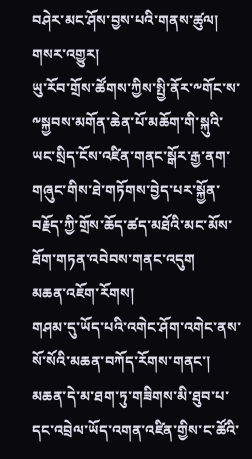བཤེར་མང་ཤོས་བྱས་པའི་གནས་ཚུལ།
གསར་འགྱུར།
ཡུ་རོབ་གྲོས་ཚོགས་ཀྱིས་སྤྱི་ནོར་༸གོང་ས་༸སྐྱབས་མགོན་ཆེན་པོ་མཆོག་གི་སྐུའི་ཡང་སྲིད་ངོས་འཛིན་གནང་སྒོར་རྒྱ་ནག་གཞུང་གིས་ཐེ་གཏོགས་བྱེད་པར་སྐྱོན་བརྗོད་ཀྱི་གྲོས་ཆོད་ཚད་མཐོའི་མང་མོས་ཐོག་གཏན་འབེབས་གནང་འདུག
མཆན་འཇོག་རོགས།
གཤམ་དུ་ཡོད་པའི་འགེང་ཤོག་འགེང་ནས་སོ་སོའི་མཆན་བཀོད་རོགས་གནང་། མཆན་དེ་མ་ཐག་ཏུ་གཟིགས་མི་ཐུབ་པ་དང་འབྲེལ་ཡོད་འགན་འཛིན་གྱིས་ང་ཚོའི་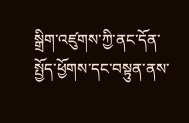སྒྲིག་འཛུགས་ཀྱི་ནང་དོན་སྤྱོད་ཕྱོགས་དང་བསྟུན་ནས་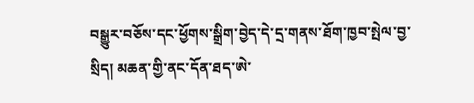བསྒྱུར་བཅོས་དང་ཕྱོགས་སྒྲིག་བྱེད་དེ་དྲ་གནས་ཐོག་ཁྱབ་སྤེལ་བྱ་སྲིད། མཆན་གྱི་ནང་དོན་ཐད་ཨེ་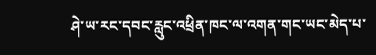ཤེ་ཡ་རང་དབང་རླུང་འཕྲིན་ཁང་ལ་འགན་གང་ཡང་མེད་པ་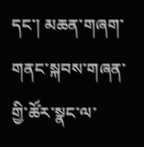དང་། མཆན་གཞག་གནང་སྐབས་གཞན་གྱི་ཚོར་སྣང་ལ་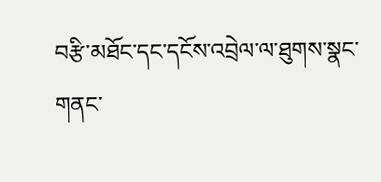བརྩི་མཐོང་དང་དངོས་འབྲེལ་ལ་ཐུགས་སྣང་གནང་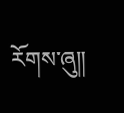རོགས་ཞུ༎